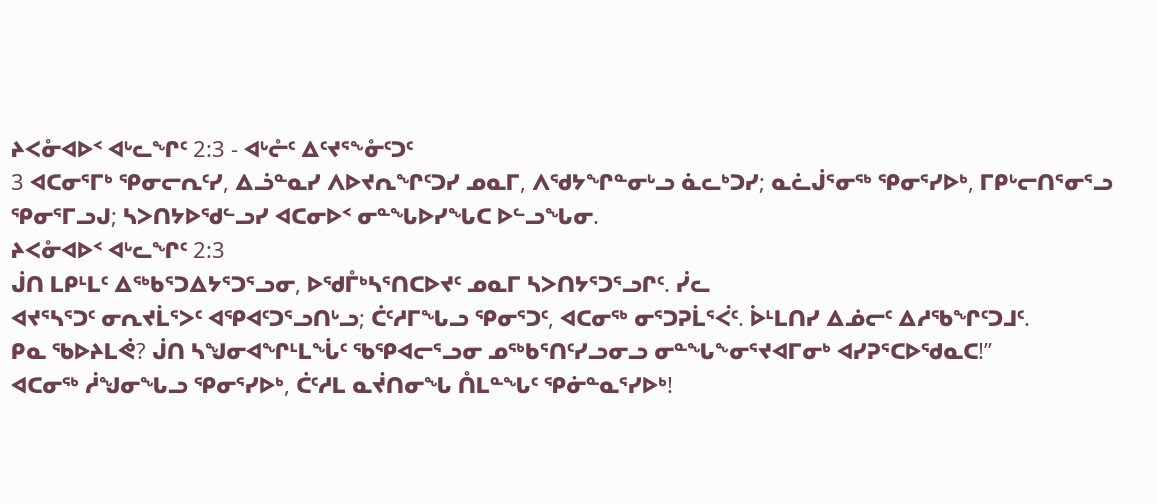ᔨᐸᓁᐊᐅᑉ ᐊᒡᓚᖏᑦ 2:3 - ᐊᒡᓔᑦ ᐃᑦᔪᕐᖕᓁᑦᑐᑦ
3 ᐊᑕᓂᕐᒥᒃ ᕿᓂᓕᕆᑦᓯ, ᐃᓘᓐᓇᓯ ᐱᐅᔪᕆᖏᑦᑐᓯ ᓄᓇᒥ, ᐱᖁᔭᖏᓐᓂᒡᓗ ᓈᓚᒃᑐᓯ; ᓇᓛᒎᕐᓂᖅ ᕿᓂᕐᓯᐅᒃ, ᒥᑭᒡᓕᑎᕐᓂᕐᓗ ᕿᓂᕐᒥᓗᒍ; ᓴᐳᑎᔭᐅᖁᓪᓗᓯ ᐊᑕᓂᐅᑉ ᓂᓐᖓᐅᓯᖓᑕ ᐅᓪᓗᖓᓂ.
ᔨᐸᓁᐊᐅᑉ ᐊᒡᓚᖏᑦ 2:3
ᒎᑎ ᒪᑭᒻᒪᑦ ᐃᖅᑲᕐᑐᐃᔭᕐᑐᕐᓗᓂ, ᐅᖁᒤᒃᓴᕐᑎᑕᐅᔪᑦ ᓄᓇᒥ ᓴᐳᑎᔭᕐᑐᕐᓗᒋᑦ. ᓰᓚ
ᐊᔪᕐᓴᕐᑐᑦ ᓂᕆᔪᒫᕐᐳᑦ ᐊᕿᐊᑦᑐᕐᓗᑎᒡᓗ; ᑖᑦᓱᒥᖓᓗ ᕿᓂᕐᑐᑦ, ᐊᑕᓂᖅ ᓂᕐᑐᕈᒫᕐᐹᑦ. ᐆᒻᒪᑎᓯ ᐃᓅᓕᑦ ᐃᓱᖃᖏᑦᑐᒧᑦ.
ᑭᓇ ᖃᐅᔨᒪᕚ? ᒎᑎ ᓴᖑᓂᐊᖏᒻᒪᖔᑦ ᖃᕿᐊᓕᕐᓗᓂ ᓄᖅᑲᕐᑎᑦᓯᓗᓂᓗ ᓂᓐᖓᖕᓂᕐᔪᐊᒥᓂᒃ ᐊᓯᕈᕐᑕᐅᖁᓇᑕ!”
ᐊᑕᓂᖅ ᓲᖑᓂᖓᓗ ᕿᓂᕐᓯᐅᒃ, ᑖᑦᓱᒪ ᓇᔫᑎᓂᖓ ᑍᒪᓐᖓᑦ ᕿᓃᓐᓇᕐᓯᐅᒃ!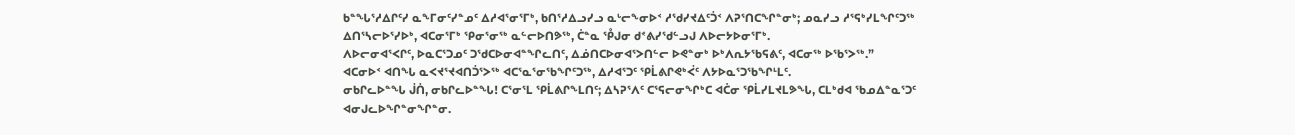ᑲᓐᖓᕐᓱᐃᒋᑦᓯ ᓇᖕᒥᓂᑦᓯᓐᓄᑦ ᐃᓱᐊᕐᓂᕐᒥᒃ, ᑲᑎᕐᓱᐃᓗᓯᓗ ᓇᒡᓕᖕᓂᐅᑉ ᓱᖁᓯᔪᐃᑦᑑᑉ ᐱᕈᕐᑎᑕᖏᓐᓂᒃ; ᓄᓇᓯᓗ ᓱᕐᕋᒃᓯᒪᖏᑦᑐᖅ ᐃᑎᕐᓴᓕᐅᕐᓯᐅᒃ, ᐊᑕᓂᕐᒥᒃ ᕿᓂᕐᓂᖅ ᓇᓪᓕᐅᑎᕗᖅ, ᑖᓐᓇ ᕾᒍᓂ ᑯᕝᕕᓯᖁᓪᓗᒍ ᐱᐅᓕᔭᐅᓂᕐᒥᒃ.
ᐱᐅᓕᓂᐊᕐᐸᒋᑦ, ᐅᓇᑕᕐᑐᓄᑦ ᑐᖁᑕᐅᓂᐊᓐᖏᓚᑎᑦ, ᐃᓅᑎᑕᐅᓂᐊᕐᐳᑎᓪᓕ ᐅᕙᓐᓂᒃ ᐅᒃᐱᕆᔭᖃᕋᕕᑦ, ᐊᑕᓂᖅ ᐅᖃᕐᐳᖅ.”
ᐊᑕᓂᐅᑉ ᐊᑎᖓ ᓇᐸᔪᕐᔪᐊᑎᑑᕐᐳᖅ ᐊᑕᕐᓇᕐᓂᖃᖏᑦᑐᖅ, ᐃᓱᐊᕐᑐᑦ ᕿᒫᕕᒋᕙᒃᐹᑦ ᐱᔭᐅᓇᕐᑐᖃᖏᒻᒪᑦ.
ᓂᑲᒋᓚᐅᓐᖓ ᒎᑏ, ᓂᑲᒋᓚᐅᓐᖓ! ᑕᕐᓂᕐᒪ ᕿᒫᕕᒋᖕᒪᑎᑦ; ᐃᓴᕈᕐᐱᑦ ᑕᕐᕋᓕᓂᖏᒃᑕ ᐊᑖᓂ ᕿᒫᓯᒪᔪᒪᕗᖓ, ᑕᒪᒃᑯᐊ ᖃᓄᐃᓐᓇᕐᑐᑦ ᐊᓂᒍᓚᐅᖏᓐᓂᖏᓐᓂ.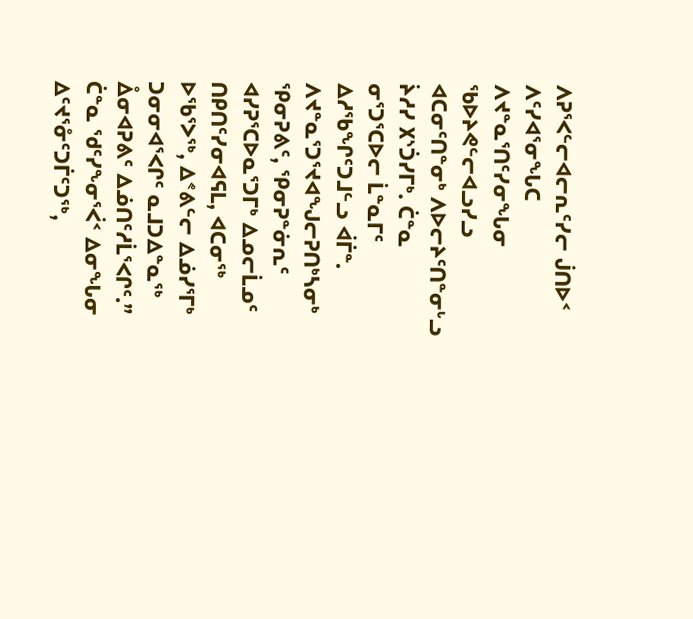ᐱᕈᕐᐸᓪᓕᐊᓕᕆᑦᓯᓕ ᒎᑎᐅᑉ ᐱᑦᓯᐊᕐᓂᖓᑕ ᐱᔪᓐᓇᕐᑎᑦᓯᓂᖓᓂ ᖃᐅᔨᕙᓪᓕᐊᓗᓯᓗ ᐊᑕᓂᑦᑎᓐᓂᒃ ᐱᐅᓕᔨᑦᑎᓐᓂᒡᓗ ᔩᓱᓯ ᙭ᔅᑑᓯᒥᒃ. ᑖᓐᓇ ᓂᕐᑐᕐᑕᐅᓕ ᒫᓐᓇᒥᑦ ᐃᓱᖃᖏᑦᑐᒧᓪᓗ ᐋᒦᓐ.
ᐱᔪᓐᓇᕐᑐᕐᔪᐊᖑᓕᕈᑎᒃᓴᓂᒃ ᕿᓂᕈᕕᑦ, ᕿᓂᕈᓐᓃᕆᑦ ᐊᓯᕈᕐᑕᐅᓇᕐᑐᒥᒃ ᐃᓄᓕᒫᓄᑦ ᑎᑭᑎᑦᓯᓂᐊᕋᒪ, ᐊᑕᓂᖅ ᐅᖃᕐᐳᖅ, ᐃᕝᕕᓪᓕ ᐃᓅᓯᕐᒥᒃ ᑐᓂᓂᐊᕐᐸᒋᑦ ᓇᒧᑐᐃᓐᓇᖅ ᐂᓂᐊᕈᕕᑦ ᐃᓅᑎᑦᓱᒫᕐᐸᒋᑦ.”
ᑖᓐᓇ ᖁᑦᓯᖕᓂᕐᐹᑉ ᐃᓂᖓᓂ ᐃᑦᔪᕐᓁᑦᑐᒦᑦᑐᖅ,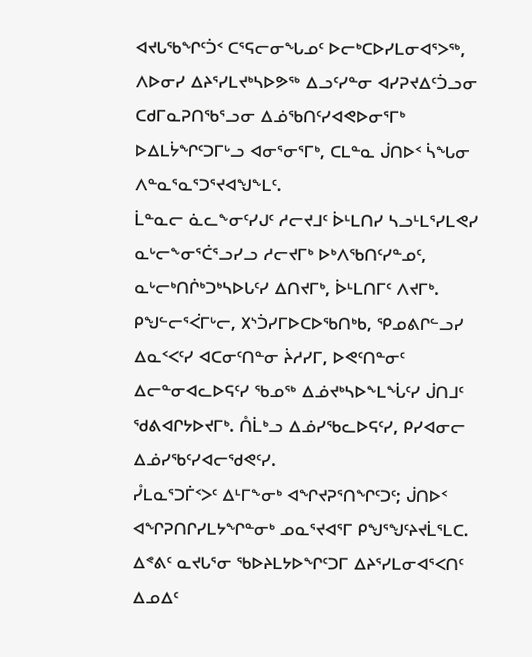ᐊᔪᒐᖃᖏᑦᑑᑉ ᑕᕐᕋᓕᓂᖓᓄᑦ ᐅᓕᒃᑕᐅᓯᒪᓂᐊᕐᐳᖅ,
ᐱᐅᓂᓯ ᐃᔨᕐᓯᒪᔪᒃᓴᐅᕗᖅ ᐃᓗᑦᓯᓐᓂ ᐊᓯᕈᔪᐃᑦᑑᓗᓂ ᑕᑯᒥᓇᕈᑎᖃᕐᓗᓂ ᐃᓅᖃᑎᑦᓯᐊᕙᐅᓂᕐᒥᒃ ᐅᐃᒪᔮᖏᑦᑐᒥᒡᓗ ᐊᓂᕐᓂᕐᒥᒃ, ᑕᒪᓐᓇ ᒎᑎᐅᑉ ᓵᖓᓂ ᐱᓐᓇᕐᓇᕐᑐᕐᔪᐊᖑᖕᒪᑦ.
ᒫᓐᓇᓕ ᓈᓚᖕᓂᑦᓯᒍᑦ ᓱᓕᔪᒧᑦ ᐆᒻᒪᑎᓯ ᓴᓗᒻᒪᕐᓯᒪᕙᓯ ᓇᒡᓕᖕᓂᕐᑖᕐᓗᓯᓗ ᓱᓕᔪᒥᒃ ᐅᒃᐱᖃᑎᑦᓯᓐᓄᑦ, ᓇᒡᓕᒃᑎᒌᒃᑐᒃᓴᐅᒐᑦᓯ ᐃᑎᔪᒥᒃ, ᐆᒻᒪᑎᒥᑦ ᐱᔪᒥᒃ.
ᑭᖑᓪᓕᕐᐹᒥᒡᓕ, ᙭ᔅᑑᓯᒥᐅᑕᐅᖃᑎᒃᑲ, ᕿᓄᕕᒋᓪᓗᓯ ᐃᓇᑉᐸᑦᓯ ᐊᑕᓂᑦᑎᓐᓂ ᔩᓱᓯᒥ, ᐅᕙᑦᑎᓐᓂᑦ ᐃᓕᓐᓂᐊᓚᐅᕋᑦᓯ ᖃᓄᖅ ᐃᓅᔪᒃᓴᐅᖕᒪᖔᑦᓯ ᒎᑎᒧᑦ ᖁᕕᐊᒋᔭᐅᔪᒥᒃ. ᑍᒫᒃᓗ ᐃᓅᓯᖃᓚᐅᕋᑦᓯ, ᑭᓯᐊᓂᓕ ᐃᓅᓯᖃᑦᓯᐊᓕᖁᕙᑦᓯ.
ᓮᒪᓇᕐᑐᒦᑉᐳᑦ ᐃᒻᒥᖕᓂᒃ ᐊᖏᔪᕈᕐᑎᖏᑦᑐᑦ; ᒎᑎᐅᑉ ᐊᖏᕈᑎᒋᓯᒪᔭᖏᓐᓂᒃ ᓄᓇᕐᔪᐊᕐᒥ ᑭᖑᕐᖑᑦᔨᔪᒫᕐᒪᑕ.
ᐃᕝᕕᑦ ᓇᔪᒐᕐᓂ ᖃᐅᔨᒪᔭᐅᖏᑦᑐᒥ ᐃᔨᕐᓯᒪᓂᐊᕐᐸᑎᑦ ᐃᓄᐃᑦ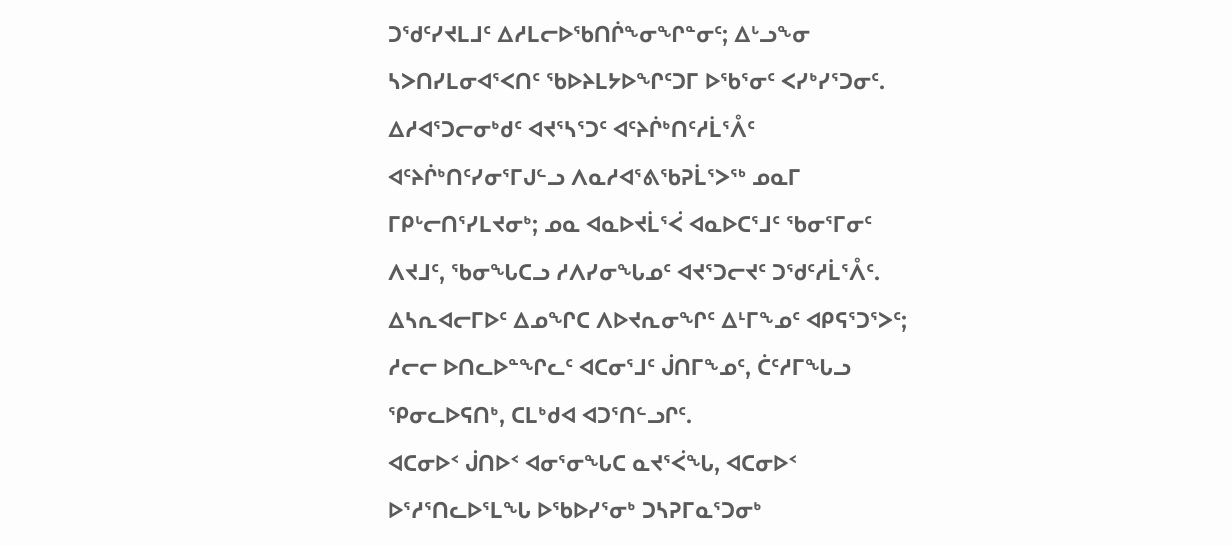ᑐᖁᑦᓯᔪᒪᒧᑦ ᐃᓱᒪᓕᐅᖃᑎᒌᖕᓂᖏᓐᓂᑦ; ᐃᒡᓗᖕᓂ ᓴᐳᑎᓯᒪᓂᐊᕐᐸᑎᑦ ᖃᐅᔨᒪᔭᐅᖏᑦᑐᒥ ᐅᖃᕐᓂᑦ ᐸᓯᒃᓯᕐᑐᓂᑦ.
ᐃᓱᐊᕐᑐᓕᓂᒃᑯᑦ ᐊᔪᕐᓴᕐᑐᑦ ᐊᑦᔨᒌᒃᑎᑦᓱᒫᕐᐰᑦ ᐊᑦᔨᒌᒃᑎᑦᓯᓂᕐᒥᒍᓪᓗ ᐱᓇᓱᐊᕐᕕᖃᕈᒫᕐᐳᖅ ᓄᓇᒥ ᒥᑭᒡᓕᑎᕐᓯᒪᔪᓂᒃ; ᓄᓇ ᐊᓇᐅᔪᒫᕐᐹ ᐊᓇᐅᑕᕐᒧᑦ ᖃᓂᕐᒥᓂᑦ ᐱᔪᒧᑦ, ᖃᓂᖓᑕᓗ ᓱᐱᓯᓂᖓᓄᑦ ᐊᔪᕐᑐᓕᔪᑦ ᑐᖁᑦᓱᒫᕐᐰᑦ.
ᐃᓴᕆᐊᓕᒥᐅᑦ ᐃᓄᖏᑕ ᐱᐅᔪᕆᓂᖏᑦ ᐃᒻᒥᖕᓄᑦ ᐊᑭᕋᕐᑐᕐᐳᑦ; ᓱᓕᓕ ᐅᑎᓚᐅᓐᖏᓚᑦ ᐊᑕᓂᕐᒧᑦ ᒎᑎᒥᖕᓄᑦ, ᑖᑦᓱᒥᖓᓗ ᕿᓂᓚᐅᕋᑎᒃ, ᑕᒪᒃᑯᐊ ᐊᑐᕐᑎᓪᓗᒋᑦ.
ᐊᑕᓂᐅᑉ ᒎᑎᐅᑉ ᐊᓂᕐᓂᖓᑕ ᓇᔪᕐᐹᖓ, ᐊᑕᓂᐅᑉ ᐅᕐᓱᕐᑎᓚᐅᕐᒪᖓ ᐅᖃᐅᓯᕐᓂᒃ ᑐᓴᕈᒥᓇᕐᑐᓂᒃ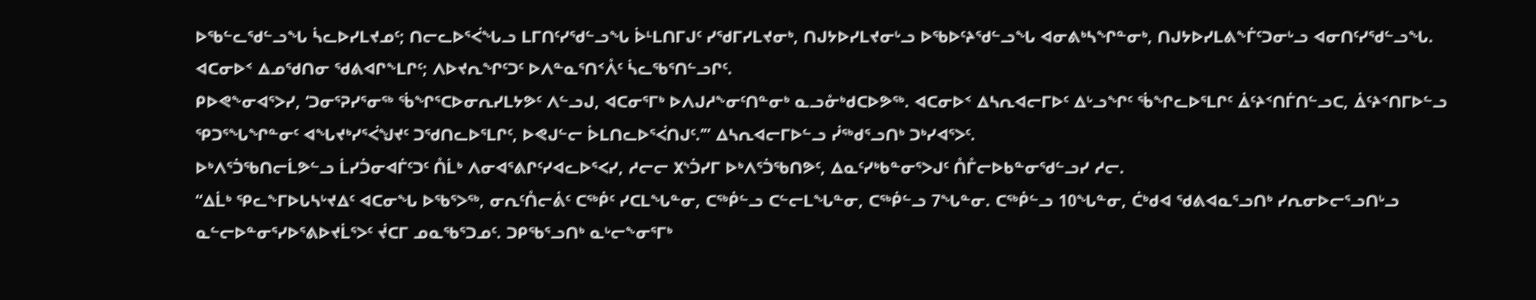ᐅᖃᓪᓚᖁᓪᓗᖓ ᓵᓚᐅᓯᒪᔪᓄᑦ; ᑎᓕᓚᐅᕐᐹᖓᓗ ᒪᒥᑎᑦᓯᖁᓪᓗᖓ ᐆᒻᒪᑎᒥᒍᑦ ᓯᖁᒥᓯᒪᔪᓂᒃ, ᑎᒍᔭᐅᓯᒪᔪᓂᒡᓗ ᐅᖃᐅᑦᔨᖁᓪᓗᖓ ᐊᓂᕕᒃᓴᖏᓐᓂᒃ, ᑎᒍᔭᐅᓯᒪᕕᖕᒦᑦᑐᓂᒡᓗ ᐊᓂᑎᑦᓯᖁᓪᓗᖓ.
ᐊᑕᓂᐅᑉ ᐃᓄᖁᑎᓂ ᖁᕕᐊᒋᖕᒪᒋᑦ; ᐱᐅᔪᕆᖏᑦᑐᑦ ᐅᐱᓐᓇᕐᑎᑉᐰᑦ ᓵᓚᖃᕐᑎᓪᓗᒋᑦ.
ᑭᐅᕙᖕᓂᐊᕐᐳᓯ, ‘ᑐᓂᕐᕈᓯᕐᓂᖅ ᖄᖏᕐᑕᐅᓂᕆᓯᒪᔭᕗᑦ ᐱᓪᓗᒍ, ᐊᑕᓂᕐᒥᒃ ᐅᐱᒍᓱᖕᓂᑦᑎᓐᓂᒃ ᓇᓗᓁᒃᑯᑕᐅᕗᖅ. ᐊᑕᓂᐅᑉ ᐃᓴᕆᐊᓕᒥᐅᑦ ᐃᒡᓗᖏᑦ ᖄᖏᓚᐅᕐᒪᒋᑦ ᐄᑦᔨᑉᑎᒦᑎᓪᓗᑕ, ᐄᑦᔨᑉᑎᒥᐅᓪᓗ ᕿᑐᕐᖓᖏᓐᓂᑦ ᐊᖓᔪᒃᓯᕐᐹᖑᔪᑦ ᑐᖁᑎᓚᐅᕐᒪᒋᑦ, ᐅᕙᒍᓪᓕ ᐆᒪᑎᓚᐅᕐᐹᑎᒍᑦ.’” ᐃᓴᕆᐊᓕᒥᐅᓪᓗ ᓰᖅᑯᕐᓗᑎᒃ ᑐᒃᓯᐊᕐᐳᑦ.
ᐅᒃᐱᕐᑑᖃᑎᓕᒫᕗᓪᓗ ᒫᓯᑑᓂᐊᒦᑦᑐᑦ ᑍᒫᒃ ᐱᓂᐊᕐᕕᒋᑦᓯᐊᓚᐅᕐᐸᓯ, ᓱᓕᓕ ᙭ᔅᑑᓯᒥ ᐅᒃᐱᕐᑑᖃᑎᕗᑦ, ᐃᓇᑦᓯᒃᑲᓐᓂᕐᐳᒍᑦ ᑍᒤᓕᐅᑲᓐᓂᖁᓪᓗᓯ ᓱᓕ.
“ᐃᒫᒃ ᕿᓚᖕᒥᐅᒐᓴᒡᔪᐃᑦ ᐊᑕᓂᖓ ᐅᖃᕐᐳᖅ, ᓂᕆᑦᑍᓕᕖᑦ ᑕᖅᑮᑦ ᓯᑕᒪᖓᓐᓂ, ᑕᖅᑮᓪᓗ ᑕᓪᓕᒪᖓᓐᓂ, ᑕᖅᑮᓪᓗ 7ᖓᓐᓂ. ᑕᖅᑮᓪᓗ 10ᖓᓐᓂ, ᑖᒃᑯᐊ ᖁᕕᐊᓇᕐᓗᑎᒃ ᓯᕆᓂᐅᓕᕐᓗᑎᒡᓗ ᓇᓪᓕᐅᓐᓂᕐᓯᐅᕐᕕᐅᔪᒫᕐᐳᑦ ᔫᑕᒥ ᓄᓇᖃᕐᑐᓄᑦ. ᑐᑭᖃᕐᓗᑎᒃ ᓇᒡᓕᖕᓂᕐᒥᒃ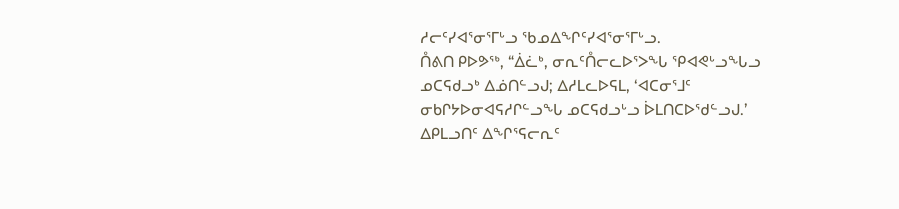ᓱᓕᑦᓯᐊᕐᓂᕐᒥᒡᓗ ᖃᓄᐃᖏᑦᓯᐊᕐᓂᕐᒥᒡᓗ.
ᑍᕕᑎ ᑭᐅᕗᖅ, “ᐄᓛᒃ, ᓂᕆᑦᑍᓕᓚᐅᕐᐳᖓ ᕿᐊᕙᒡᓗᖓᓗ ᓄᑕᕋᑯᓗᒃ ᐃᓅᑎᓪᓗᒍ; ᐃᓱᒪᓚᐅᕋᒪ, ‘ᐊᑕᓂᕐᒧᑦ ᓂᑲᒋᔭᐅᓂᐊᕋᓱᒋᓪᓗᖓ ᓄᑕᕋᑯᓗᒡᓗ ᐆᒪᑎᑕᐅᖁᓪᓗᒍ.’
ᐃᑭᒪᓗᑎᑦ ᐃᖏᕐᕋᓕᕆᑦ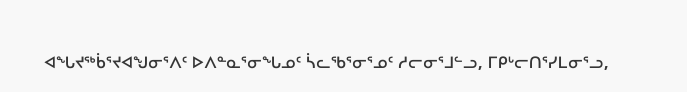ᐊᖓᔪᖅᑳᕐᔪᐊᖑᓂᕐᐱᑦ ᐅᐱᓐᓇᕐᓂᖓᓄᑦ ᓵᓚᖃᕐᓂᕐᓄᑦ ᓱᓕᓂᕐᒧᓪᓗ, ᒥᑭᒡᓕᑎᕐᓯᒪᓂᕐᓗ,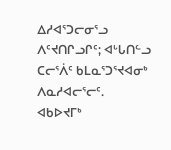ᐃᓱᐊᕐᑐᓕᓂᕐᓗ ᐱᑦᔪᑎᒋᓗᒋᑦ; ᐊᒡᒐᑎᓪᓗ ᑕᓕᕐᐲᑦ ᑲᒪᓇᕐᑐᕐᔪᐊᓂᒃ ᐱᓇᓱᐊᓕᕐᓕᑦ.
ᐊᑲᐅᔪᒥᒃ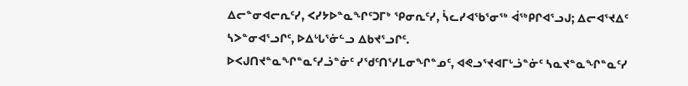ᐃᓕᓐᓂᐊᓕᕆᑦᓯ, ᐸᓯᔭᐅᓐᓇᖏᑦᑐᒥᒃ ᕿᓂᕆᑦᓯ, ᓵᓚᓯᐊᖃᕐᓂᖅ ᐋᖅᑭᒋᐊᕐᓗᒍ; ᐃᓕᐊᕐᔪᐃᑦ ᓴᐳᓐᓂᐊᕐᓗᒋᑦ, ᐅᐃᒡᒐᕐᓃᓪᓗ ᐃᑲᔪᕐᓗᒋᑦ.
ᐅᐸᒍᑎᔪᓐᓇᖏᓐᓇᑦᓯᓘᓐᓃᑦ ᓯᖁᑦᑎᕐᓯᒪᓂᖏᓐᓄᑦ, ᐊᕙᓗᕐᔪᐊᒥᒡᓘᓐᓃᑦ ᓴᓇᔪᓐᓇᖏᓐᓇᑦᓯ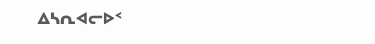ᐃᓴᕆᐊᓕᐅᑉ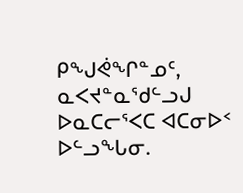ᑭᖑᕚᖏᓐᓄᑦ, ᓇᐸᔪᓐᓇᖁᓪᓗᒍ ᐅᓇᑕᓕᕐᐸᑕ ᐊᑕᓂᐅᑉ ᐅᓪᓗᖓᓂ.